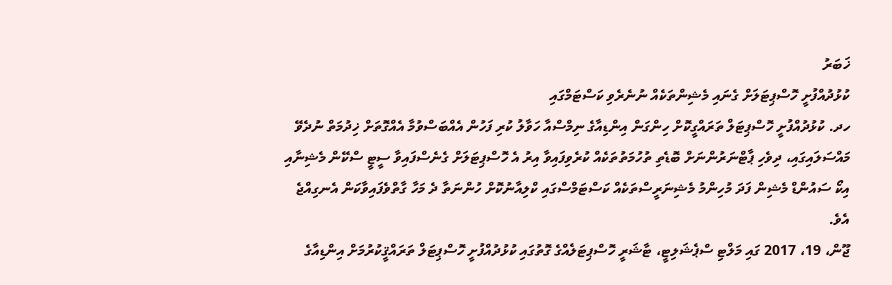ޚަބަރު
ކުޅުދުއްފުށީ ހޮސްޕިޓަލަށް ގެނައި މެޝިންތަކެއް ނުނެރެވި ކަސްޓަމްގައި
ހދ. ކުޅުދުއްފުށީ ހޮސްޕިޓަލް ތަރައްގީކޮށް ހިންގަން އިންޑިއާގެ ނިމްސްއާ ހަވާލު ކުރި ފަހުން އެއްބަސްވުމާ އެއްގޮތަށް ޚިދުމަތް ނުދެވޭ މައްސަލައިގައި، ދިވެހި ޕާޓްނަރުންނަށް ބޮޑެތި ތުހުމަތުތަކެއް ކުރެވިފައިވާ އިރު އެ ހޮސްޕިޓަލަށް ގެނެސްފައިވާ ސީޓީ ސްކޭން މެޝިނާއި އިކޯ ސައުންޑް މެޝިން ފަދަ މުހިންމު މެޝިނަރީސްތަކެއް ކަސްޓަމްސްގައި ކްލިއާނުކޮށް ހުންނަތާ ދެ މަހާ ގާތްވެފައިވާކަން އެނގިއްޖެ އެވެ.
ޖޫން، 19، 2017 ގައި މަލްޓި ސްޕެޝަލިޓީ، ޓާޝަރީ ހޮސްޕިޓަލެއްގެ ގޮތުގައި ކުޅުދުއްފުށީ ހޮސްޕިޓަލް ތަރައްޤީކުރުމަށް އިންޑިއާގެ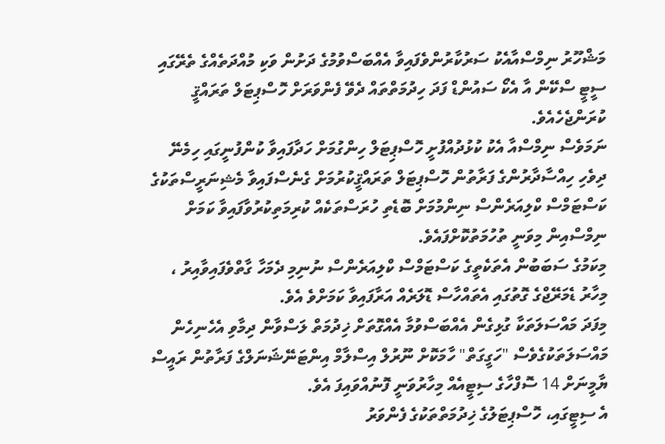މަޝްހޫރު ނިމްސްއާއެކު ސަރުކާރުންވެފައިވާ އެއްބަސްވުމުގެ ދަށުން ވަކި މުއްދަތެއްގެ ތެރޭގައި ސީޓީ ސްކޭން އާ އެކޯ ސައުންޑް ފަދަ ހިދުމަތްތައް ދެވޭ ފެންވަރަށް ހޮސްޕިޓަލް ތަރައްޤީ ކުރަންޖެހެއެވެ.
ނަމަވެސް ނިމްސްއާ އެކު ކުޅުދުއްފުށީ ހޮސްޕިޓަލް ހިންގުމަށް ހަދާފައިވާ ކުންފުނީގައި ހިމެނޭ ދިވެހި ހިއްސާދާރުންގެ ފަރާތުން ހޮސްޕިޓަލް ތަރައްޤީކުރުމަށް ގެނެސްފައިވާ މެޝިނަރީސްތަކުގެ ކަސްޓަމްސް ކްލިއަރެންސް ނިންމުމަށް ބޮޑެތި ހުރަސްތަކެއް ކުރިމަތިކުރުވާފައިވާ ކަމަށް ނިމްސްއިން މިވަނީ ތުހުމަތުކޮށްފައެވެ.
މިކަމުގެ ސަބަބުން އެތަކެތީގެ ކަސްޓަމްސް ކްލިއަރެންސް ނުނިމި ދެމަހާ ގާތްވެފައިވާއިރު ، މިހާރު ޑެމަރޭޖްގެ ގޮތުގައި އެތައްހާސް ޑޮލަރެއް އަރާފައިވާ ކަމަށްވެ އެވެ.
މިފަދަ މައްސަލަތަކާ ގުޅިގެން އެއްބަސްވުމާ އެއްގޮތަށް ޚިދުމަތް ލަސްވާން ދިމާވި އެހެނިހެން މައްސަލަތަކުގެވެސް "ހަގީގަތް" ހާމަކޮށް ނޫރުލް އިސްލާމް އިންޓަނޭޝަނަލްގެ ފަރާތުން ރައީސް ޔާމީނަށް 14 ސޮފްހާގެ ސިޓީއެއް މިހާރުވަނީ ފޮނުއްވައިފަ އެވެ.
އެ ސިޓީގައި، ހޮސްޕިޓަލުގެ ޚިދުމަތްތަކުގެ ފެންވަރު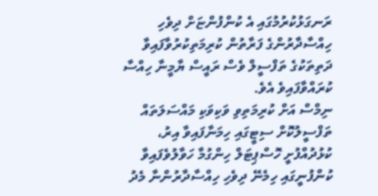ރަނގަޅުކުރުމުގައި އެ ކުންފުންޏަށް ދިވެހި ހިއްސާދާރުންގެ ފަރާތުން ކުރިމަތިކުރުވާފައިވާ ދަތިތަކުގެ ތަފްސީލް ވެސް ރައީސް ޔާމީނާ ހިއްސާ ކުރައްވާފައިވެ އެވެ.
ނިމްސް އަށް ކުރިމަތިވި ވަކިވަކި މައްސަލަތައް ތަފްސީލުކޮށް ސިޓީގައި ހިމަނާފައިވާ އިރު، ކުޅުދުއްފުށީ ހޮސްޕިޓަލް ހިންގުމާ ހަވާލުވެފައިވާ ކުންފުނީގައި ހިމެނޭ ދިވެހި ހިއްސާދާރުންނާ މެދު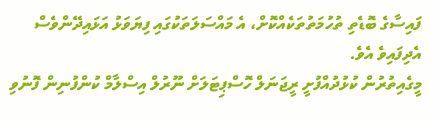ފައިސާގެ ބޮޑެތި ތުހުމަތުތަކެއްކޮށް، އެ މައްސަލަތަކުގައި ފިޔަވަޅު އަޅައިދޭންވެސް އެދިފައިވެ އެވެ.
މީގެއިތުރުން ކުޅުދުއްފުށީ ރީޖަނަލް ހޮސްޕިޓަލަށް ނޫރުލް އިސްލާމް ކުންފުނިން ފޮނުވި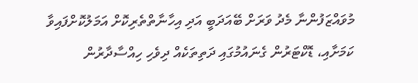މުވައްޒަފުންނާ މެދު ވަރަށް ބޭއަދަބީ އަދި އިހާނާތްތެރިކޮށް އަމަލުކޮށްފައިވާ ކަމަށާއި، ޑޮކްޓަރުން ގެނައުމުގައި ދަތިތަކެއް ދިވެހި ހިއްސާދާރުން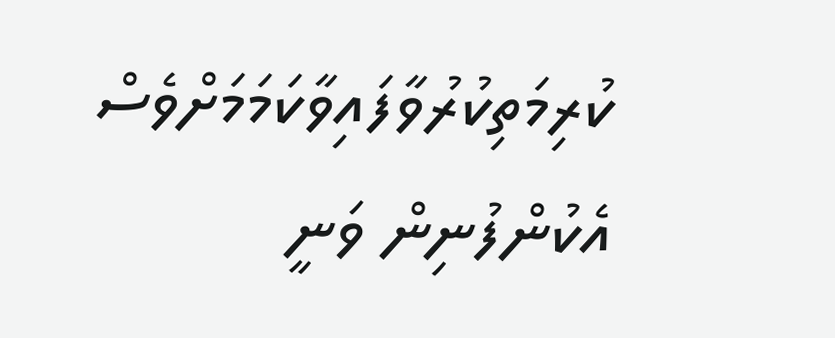ކުރިމަތިކުރުވާފައިވާކަމަމަށްވެސް އެކުންފުނިން ވަނީ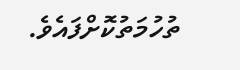ތުހުމަތުކޮށްފައެވެ.